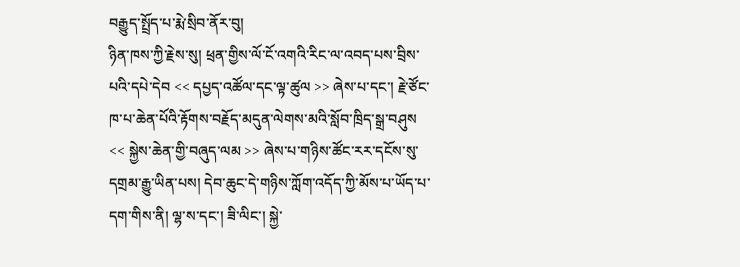བརྒྱུད་སྤྲོད་པ་རྨེ་སྲིབ་ནོར་བུ།
ཉིན་ཁས་ཀྱི་རྗེས་སུ། ཕྲན་གྱིས་ལོ་ངོ་འགའི་རིང་ལ་འབད་པས་བྲིས་པའི་དཔེ་དེབ << དཔྱད་འཚོལ་དང་ལྟ་ཚུལ >> ཞེས་པ་དང་། རྗེ་ཙོང་ཁ་པ་ཆེན་པོའི་རྟོགས་བརྗོད་མདུན་ལེགས་མའི་སློབ་ཁྲིད་སྒྲ་བཤུས << སྐྱེས་ཆེན་གྱི་བཞུད་ལམ >> ཞེས་པ་གཉིས་ཚོང་རར་དངོས་སུ་དགྲམ་རྒྱུ་ཡིན་པས། དེབ་ཆུང་དེ་གཉིས་ཀློག་འདོད་ཀྱི་མོས་པ་ཡོད་པ་དག་གིས་ནི། ལྷ་ས་དང་། ཟི་ལིང་། སྐྱེ་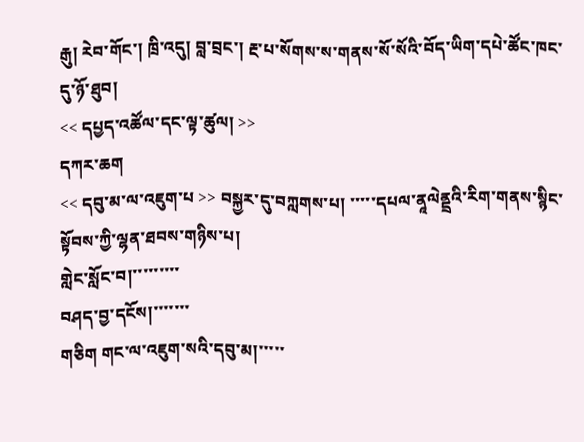རྒུ། རེབ་གོང་། ཁྲི་འདུ། བླ་བྲང་། རྔ་པ་སོགས་ས་གནས་སོ་སོའི་བོད་ཡིག་དཔེ་ཚོང་ཁང་དུ་ཉོ་ཐུབ།
<< དཔྱད་འཚོལ་དང་ལྟ་ཚུལ། >>
དཀར་ཆག
<< དབུ་མ་ལ་འཇུག་པ >> བསྐྱར་དུ་བཀླགས་པ། ་་་་་དཔལ་ནཱལེནྡྲའི་རིག་གནས་སྙིང་སྟོབས་ཀྱི་ལྷན་ཐབས་གཉིས་པ།
གླེང་སློང་བ།་་་་་་་་་
བཤད་བྱ་དངོས།་་་་་་་
གཅིག གང་ལ་འཇུག་སའི་དབུ་མ།་་་་་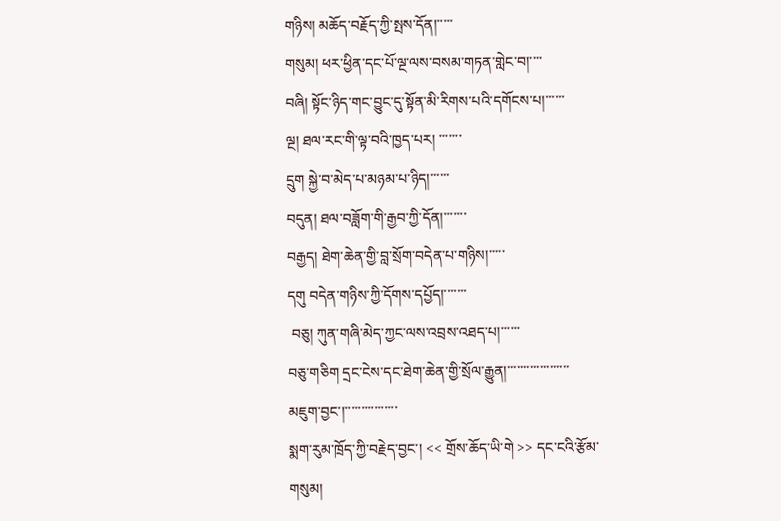གཉིས། མཆོད་བརྗོད་ཀྱི་སྤས་དོན།་་་་་
གསུམ། ཕར་ཕྱིན་དང་པོ་ལྔ་ལས་བསམ་གཏན་གླེང་བ།་་་་
བཞི། སྟོང་ཉིད་གང་བྱུང་དུ་སྟོན་མི་རིགས་པའི་དགོངས་པ།་་་་་་
ལྔ། ཐལ་རང་གི་ལྟ་བའི་ཁྱད་པར། ་་་་་་་
དྲུག སྐྱེ་བ་མེད་པ་མཉམ་པ་ཉིད།་་་་་་
བདུན། ཐལ་བཟློག་གི་རྒྱབ་ཀྱི་དོན།་་་་་་་
བརྒྱད། ཐེག་ཆེན་གྱི་བླ་སྲོག་བདེན་པ་གཉིས།་་་་་
དགུ བདེན་གཉིས་ཀྱི་དོགས་དཔྱོད།་་་་་་་
 བཅུ། ཀུན་གཞི་མེད་ཀྱང་ལས་འབྲས་འཐད་པ།་་་་་་
བཅུ་གཅིག དྲང་ངེས་དང་ཐེག་ཆེན་གྱི་སྲོལ་རྒྱུན།་་་་་་་་་་་་་་་་་་་
མཇུག་བྱང་།་་་་་་་་་་་་་་་་
སྨག་རུམ་ཁྲོད་ཀྱི་བརྗེད་བྱང་། << གྲོས་ཆོད་ཡི་གེ >> དང་ངའི་རྩོམ་གསུམ།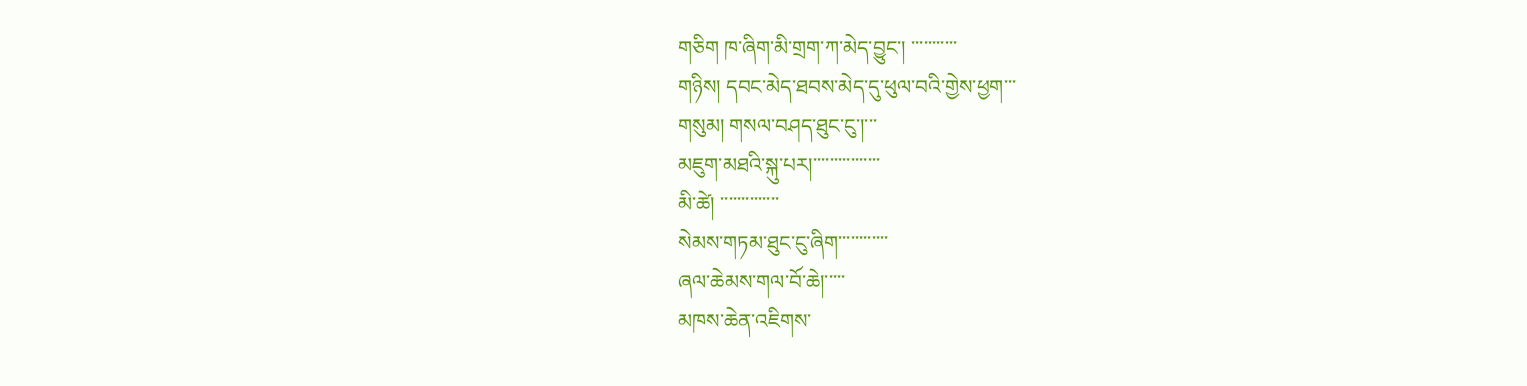གཅིག ཁ་ཞིག་མི་གྲག་ཀ་མེད་བྱུང་། ་་་་་་་་་་་
གཉིས། དབང་མེད་ཐབས་མེད་དུ་ཕུལ་བའི་གྱེས་ཕྱག་་་
གསུམ། གསལ་བཤད་ཐུང་ངུ་།་་་
མཇུག་མཐའི་སྐུ་པར།་་་་་་་་་་་་་་་་
མི་ཚེ། ་་་་་་་་་་་་་་
སེམས་གཏམ་ཐུང་ངུ་ཞིག་་་་་་་་་་་་
ཞལ་ཆེམས་གལ་བོ་ཆེ།་་་་་
མཁས་ཆེན་འཇིགས་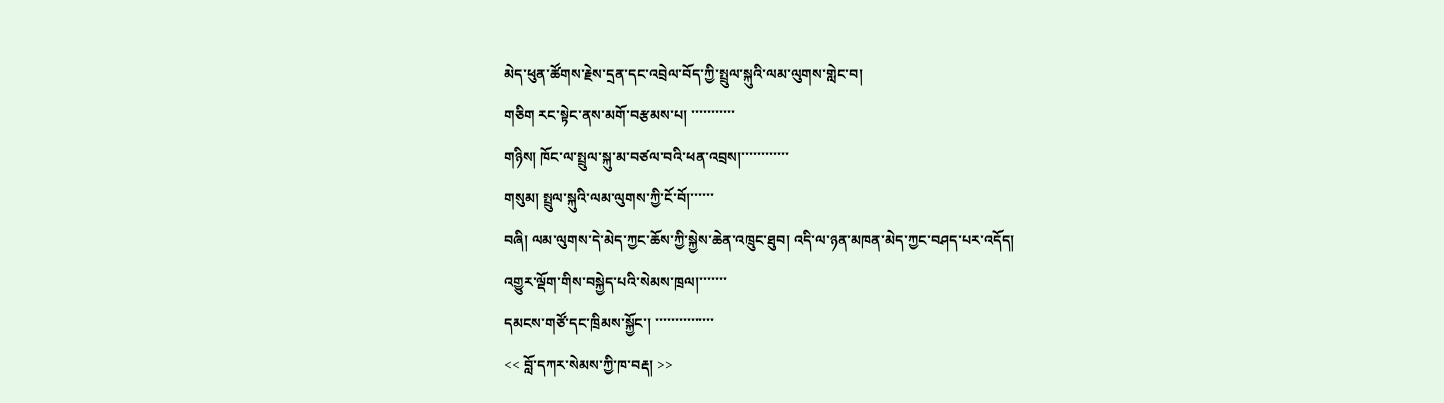མེད་ཕུན་ཚོགས་རྗེས་དྲན་དང་འབྲེལ་བོད་ཀྱི་སྤྲུལ་སྐུའི་ལམ་ལུགས་གླེང་བ།
གཅིག རང་སྟེང་ནས་མགོ་བརྩམས་པ། ་་་་་་་་་་་
གཉིས། ཁོང་ལ་སྤྲུལ་སྐུ་མ་བཙལ་བའི་ཕན་འབྲས།་་་་་་་་་་་་
གསུམ། སྤྲུལ་སྐུའི་ལམ་ལུགས་ཀྱི་ངོ་བོ།་་་་་་
བཞི། ལམ་ལུགས་དེ་མེད་ཀྱང་ཆོས་ཀྱི་སྐྱེས་ཆེན་འཁྲུང་ཐུབ། འདི་ལ་ཉན་མཁན་མེད་ཀྱང་བཤད་པར་འདོད།
འགྱུར་ལྡོག་གིས་བསྐྱེད་པའི་སེམས་ཁྲལ།་་་་་་་
དམངས་གཙོ་དང་ཁྲིམས་སྐྱོང་། ་་་་་་་་་་་་་་་
<< བློ་དཀར་སེམས་ཀྱི་ཁ་བརྡ། >>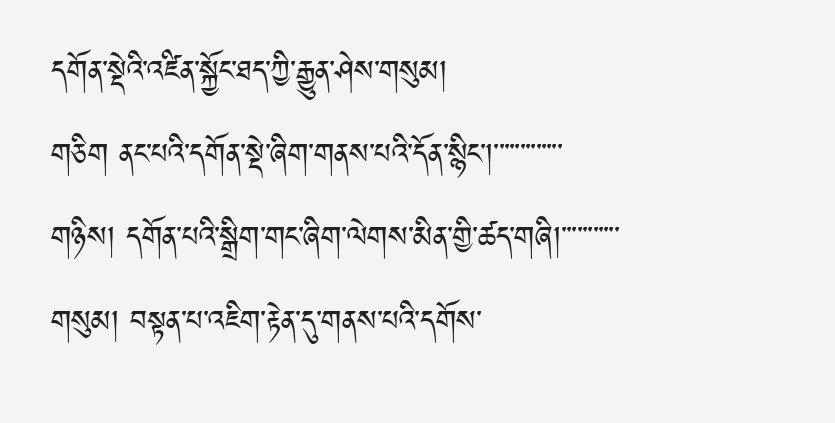དགོན་སྡེའི་འཛིན་སྐྱོང་ཐད་ཀྱི་རྒྱུན་ཤེས་གསུམ།
གཅིག ནང་པའི་དགོན་སྡེ་ཞིག་གནས་པའི་དོན་སྙིང་།་་་་་་་་་་་་་
གཉིས། དགོན་པའི་སྒྲིག་གང་ཞིག་ལེགས་མིན་གྱི་ཚད་གཞི།་་་་་་་་་་་
གསུམ། བསྟན་པ་འཇིག་རྟེན་དུ་གནས་པའི་དགོས་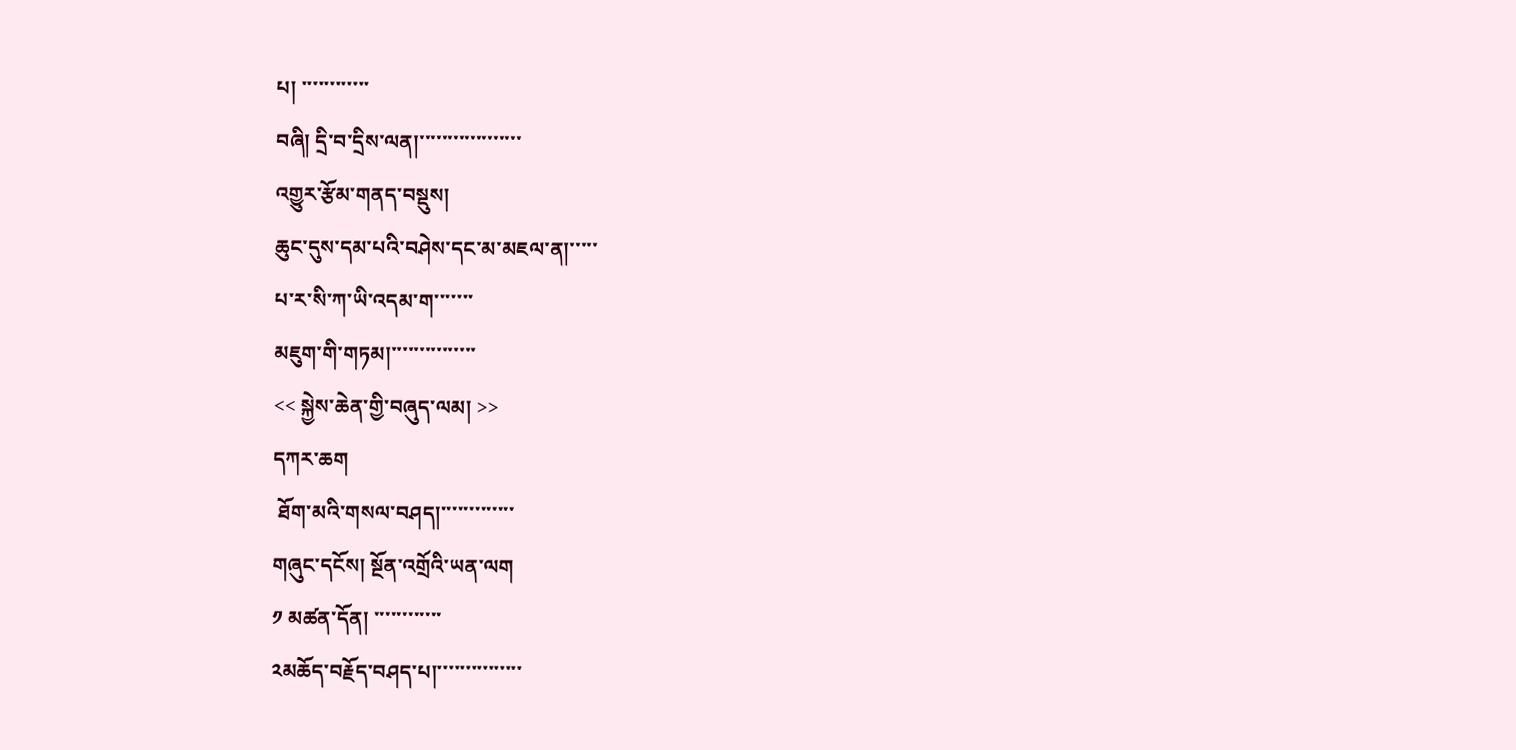པ། ་་་་་་་་་་་་
བཞི། དྲི་བ་དྲིས་ལན།་་་་་་་་་་་་་་་་་་
འགྱུར་རྩོམ་གནད་བསྡུས།
ཆུང་དུས་དམ་པའི་བཤེས་དང་མ་མཇལ་ན།་་་་་
པ་ར་སི་ཀ་ཡི་འདམ་ག་་་་་་་
མཇུག་གི་གཏམ།་་་་་་་་་་་་་་་
<< སྐྱེས་ཆེན་གྱི་བཞུད་ལམ། >>
དཀར་ཆག
 ཐོག་མའི་གསལ་བཤད།་་་་་་་་་་་་་
གཞུང་དངོས། སྔོན་འགྲོའི་ཡན་ལག
༡ མཚན་དོན། ་་་་་་་་་་་་
༢མཆོད་བརྗོད་བཤད་པ།་་་་་་་་་་་་་་་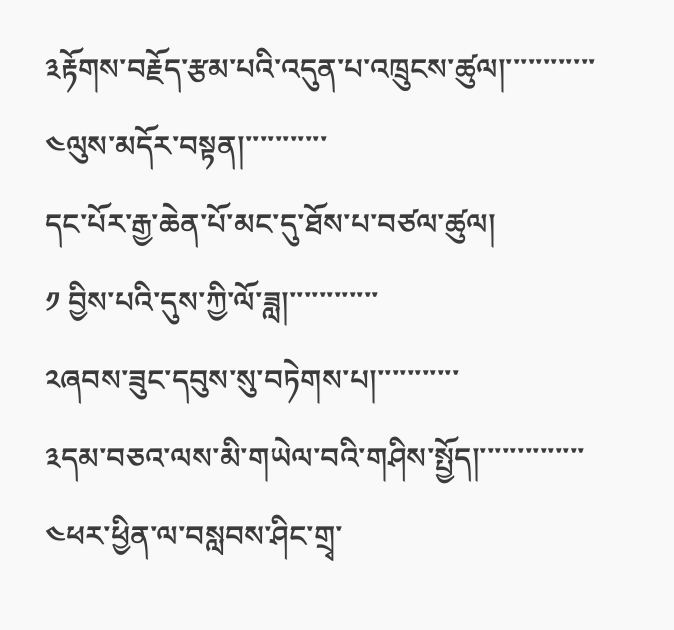༣རྟོགས་བརྗོད་རྩམ་པའི་འདུན་པ་འཁྲུངས་ཚུལ།་་་་་་་་་་་་
༤ལུས་མདོར་བསྟན།་་་་་་་་་་་
དང་པོར་རྒྱ་ཆེན་པོ་མང་དུ་ཐོས་པ་བཙལ་ཚུལ།
༡ བྱིས་པའི་དུས་ཀྱི་ལོ་ཟླ།་་་་་་་་་་་་
༢ཞབས་ཟུང་དབུས་སུ་བཏེགས་པ།་་་་་་་་་་་
༣དམ་བཅའ་ལས་མི་གཡེལ་བའི་གཤིས་སྤྱོད།་་་་་་་་་་་་་་
༤ཕར་ཕྱིན་ལ་བསླབས་ཤིང་གྲྭ་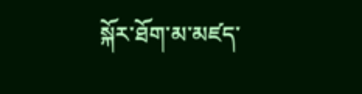སྐོར་ཐོག་མ་མཛད་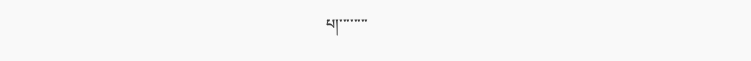པ།་་་་་་་་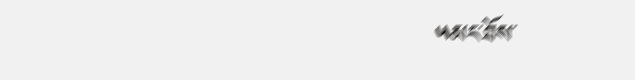༥མང་ཐོས་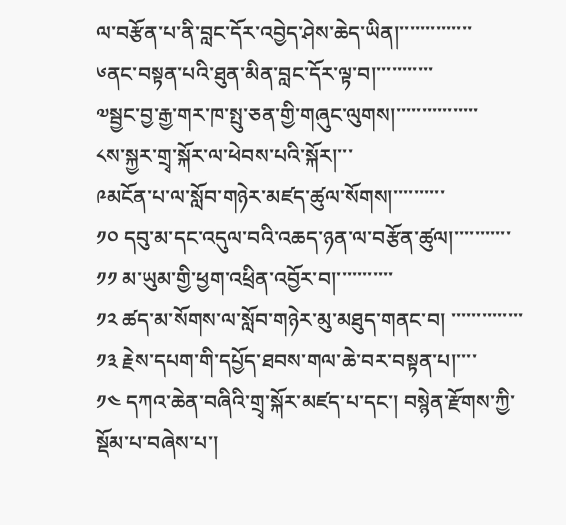ལ་བརྩོན་པ་ནི་བླང་དོར་འབྱེད་ཤེས་ཆེད་ཡིན།་་་་་་་་་་་་་་
༦ནང་བསྟན་པའི་ཐུན་མིན་བླང་དོར་ལྟ་བ།་་་་་་་་་་་
༧སྦྱང་བྱ་རྒྱ་གར་ཁ་སྤུ་ཅན་གྱི་གཞུང་ལུགས།་་་་་་་་་་་་་་་་
༨ས་སྐྱར་གྲྭ་སྐོར་ལ་ཕེབས་པའི་སྐོར།་་་
༩མངོན་པ་ལ་སློབ་གཉེར་མཛད་ཚུལ་སོགས།་་་་་་་་་་
༡༠ དབུ་མ་དང་འདུལ་བའི་འཆད་ཉན་ལ་བརྩོན་ཚུལ།་་་་་་་་་་་
༡༡ མ་ཡུམ་གྱི་ཕྱག་འཕྲིན་འབྱོར་བ།་་་་་་་་་་་
༡༢ ཚད་མ་སོགས་ལ་སློབ་གཉེར་མུ་མཐུད་གནང་བ། ་་་་་་་་་་་་་་
༡༣ རྗེས་དཔག་གི་དཔྱོད་ཐབས་གལ་ཆེ་བར་བསྟན་པ།་་་་
༡༤ དཀའ་ཆེན་བཞིའི་གྲྭ་སྐོར་མཛད་པ་དང་། བསྙེན་རྫོགས་ཀྱི་སྡོམ་པ་བཞེས་པ་།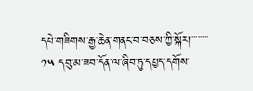དཔེ་གཟིགས་རྒྱ་ཆེན་གནང་བ་བཅས་ཀྱི་སྐོར།་་་་་་་་
༡༥ དབུ་མ་ཟབ་དོན་ལ་ཞིབ་ཏུ་དཔྱད་དགོས་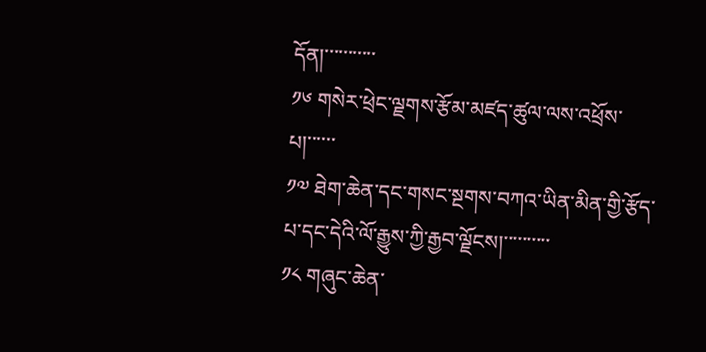དོན།་་་་་་་་་་་
༡༦ གསེར་ཕྲེང་ལྗགས་རྩོམ་མཛད་ཚུལ་ལས་འཕྲོས་པ།་་་་་་
༡༧ ཐེག་ཆེན་དང་གསང་སྔགས་བཀའ་ཡིན་མིན་གྱི་རྩོད་པ་དང་དེའི་ལོ་རྒྱུས་ཀྱི་རྒྱབ་ལྗོངས།་་་་་་་་་་
༡༨ གཞུང་ཆེན་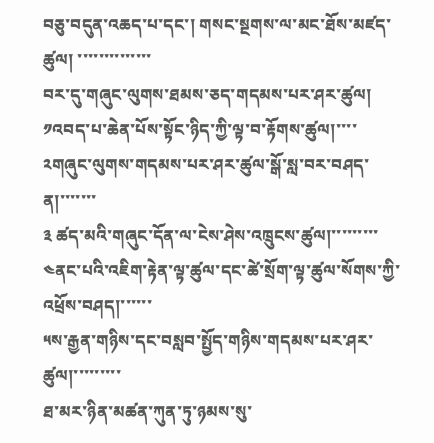བཅུ་བདུན་འཆད་པ་དང་། གསང་སྔགས་ལ་མང་ཐོས་མཛད་ཚུལ། ་་་་་་་་་་་་་་
བར་དུ་གཞུང་ལུགས་ཐམས་ཅད་གདམས་པར་ཤར་ཚུལ།
༡འབད་པ་ཆེན་པོས་སྟོང་ཉིད་ཀྱི་ལྟ་བ་རྟོགས་ཚུལ།་་་་
༢གཞུང་ལུགས་གདམས་པར་ཤར་ཚུལ་སྒོ་སླ་བར་བཤད་ན།་་་་་་་
༣ ཚད་མའི་གཞུང་དོན་ལ་ངེས་ཤེས་འཁྲུངས་ཚུལ།་་་་་་་་་
༤ནང་པའི་འཇིག་རྟེན་ལྟ་ཚུལ་དང་ཚེ་སྲོག་ལྟ་ཚུལ་སོགས་ཀྱི་འཕྲོས་བཤད།་་་་་་
༥ས་རྒྱན་གཉིས་དང་བསླབ་སྤྱོད་གཉིས་གདམས་པར་ཤར་ཚུལ།་་་་་་་་་
ཐ་མར་ཉིན་མཚན་ཀུན་ཏུ་ཉམས་སུ་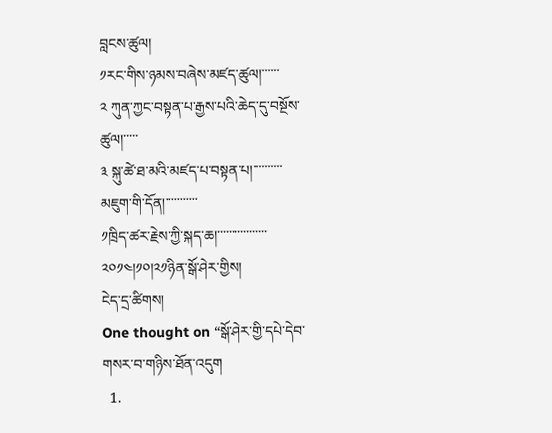བླངས་ཚུལ།
༡རང་གིས་ཉམས་བཞེས་མཛད་ཚུལ།་་་་་་
༢ ཀུན་ཀྱང་བསྟན་པ་རྒྱས་པའི་ཆེད་དུ་བསྔོས་ཚུལ།་་་་་
༣ སྐུ་ཚེ་ཐ་མའི་མཛད་པ་བསྟན་པ།་་་་་་་་་་
མཇུག་གི་དོན།་་་་་་་་་་་
༡ཁྲིད་ཚར་རྗེས་ཀྱི་སྐད་ཆ།་་་་་་་་་་་་་་་་་   ༢༠༡༤།༡༠།༢༡ཉིན་སྒོ་ཤེར་གྱིས།
ངེད་དྲ་ཚིགས།
One thought on “སྒོ་ཤེར་གྱི་དཔེ་དེབ་གསར་བ་གཉིས་ཐོན་འདུག
  1.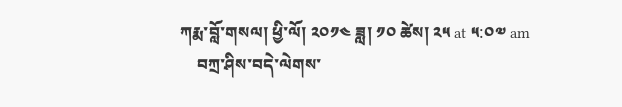ཀརྨ་བློ་གསལ། ཕྱི་ལོ། ༢༠༡༤ ཟླ། ༡༠ ཚེས། ༢༥ at ༥:༠༧ am
    བཀྲ་ཤིས་བདེ་ལེགས་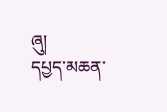ཞུ།
དཔྱད་མཆན་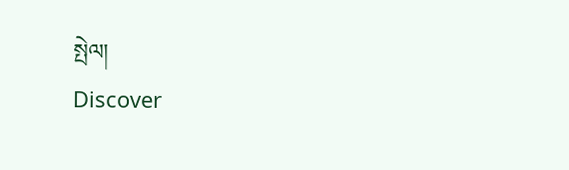སྤེལ།
Discover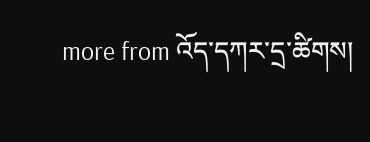more from འོད་དཀར་དྲ་ཚིགས།